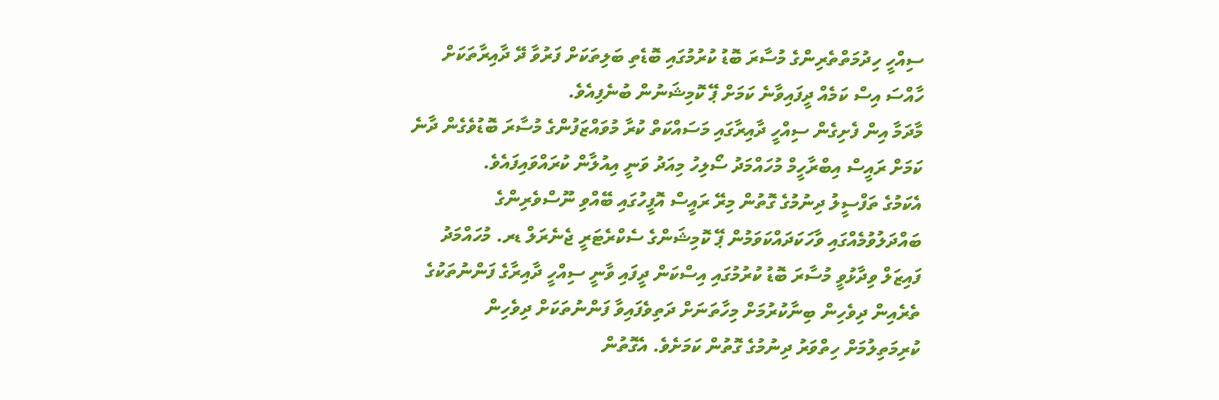ސިއްހީ ހިދުމަތްތެރިންގެ މުސާރަ ބޮޑު ކުރުމުގައި ބޮޑެތި ބަލިތަކަށް ފަރުވާ ދޭ ދާއިރާތަކަށް ހާއްސަ އިސް ކަމެއް ދީފައިވާނެ ކަމަށް ޕޭ ކޮމިޝަނުން ބުނެފިއެވެ.
މާދަމާ އިން ފެށިގެން ސިއްހީ ދާއިރާގައި މަސައްކަތް ކުރާ މުވައްޒަފުންގެ މުސާރަ ބޮޑުވެގެން ދާނެ ކަމަށް ރައީސް އިބްރާހީމް މުހައްމަދު ސޯލިހު މިއަދު ވަނީ އިއުލާން ކުރައްވައިފައެވެ.
އެކަމުގެ ތަފްސީލު ދިނުމުގެ ގޮތުން މިރޭ ރައީސް އޮފީހުގައި ބޭއްވި ނޫސްވެރިންގެ ބައްދަލުވުމެއްގައި ވާހަކަދައްކަވަމުން ޕޭ ކޮމިޝަންގެ ސެކްރެޓަރީ ޖެނެރަލް ޑރ. މުހައްމަދު ފައިޒަލް ވިދާޅުވީ މުސާރަ ބޮޑު ކުރުމުގައި އިސްކަން ދީފައި ވާނީ ސިއްހީ ދާއިރާގެ ފަންނުތަކުގެ ތެރެއިން ދިވެހިން ބިނާކުރުމަށް މިހާތަނަށް ދަތިވެފައިވާ ފަންނުތަކަށް ދިވެހިން ކުރިމަތިލުމަށް ހިތްވަރު ދިނުމުގެ ގޮތުން ކަމަށެވެ. އެގޮތުން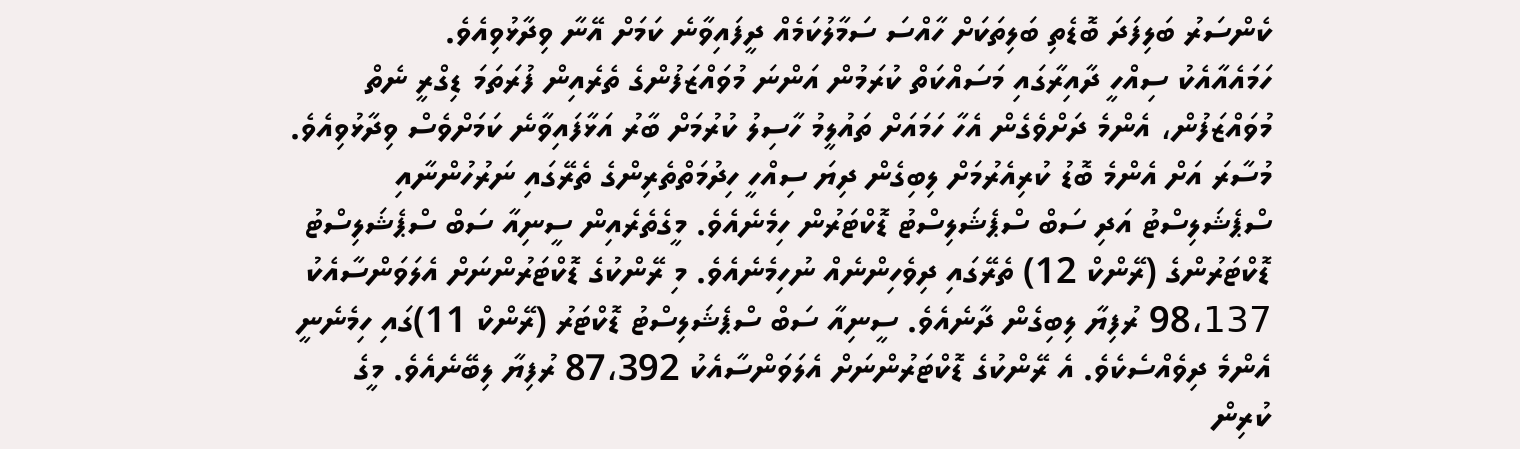ކެންސަރު ބަލިފަދަ ބޮޑެތި ބަލިތަކަށް ހާއްސަ ސަމާލުކަމެއް ދީފައިވާނެ ކަމަށް އޭނާ ވިދާޅުވިއެވެ.
ހަމައެއާއެކު ސިއްހީ ދާއިރާގައި މަސައްކަތް ކުރަމުން އަންނަ މުވައްޒަފުންގެ ތެރެއިން ފުރަތަމަ ޑިގްރީ ނެތް މުވައްޒަފުން، އެންމެ ދަށްވެގެން އެހާ ހަމައަށް ތައުލީމު ހާސިލު ކުރުމަށް ބާރު އަޅާފައިވާނެ ކަމަށްވެސް ވިދާޅުވިއެވެ.
މުސާރަ އަށް އެންމެ ބޮޑު ކުރިއެރުމަށް ލިބިގެން ދިޔަ ސިއްހީ ހިދުމަތްތެރިންގެ ތެރޭގައި ނަރުހުންނާއި ސްޕެޝަލިސްޓު އަދި ސަބް ސްޕެޝަލިސްޓު ޑޮކްޓަރުން ހިމެނެއެވެ. މީގެތެރެއިން ސީނިއާ ސަބް ސްޕެޝަލިސްޓު ޑޮކްޓަރުންގެ (ރޭންކް 12) ތެރޭގައި ދިވެހިންނެއް ނުހިމެނެއެވެ. މި ރޭންކުގެ ޑޮކްޓަރުންނަށް އެލަވަންސާއެކު 98،137 ރުފިޔާ ލިބިގެން ދާނެއެވެ. ސީނިއާ ސަބް ސްޕެޝަލިސްޓު ޑޮކްޓަރު (ރޭންކް 11)ގައި ހިމެނެނީ އެންމެ ދިވެއްސެކެވެ. އެ ރޭންކުގެ ޑޮކްޓަރުންނަށް އެލަވަންސާއެކު 87،392 ރުފިޔާ ލިބޭނެއެވެ. މީގެ ކުރިން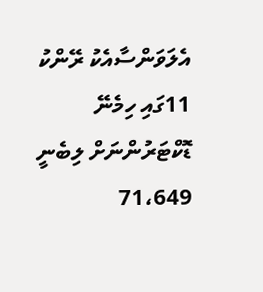އެލަވަންސާއެކު ރޭންކު 11ގައި ހިމެނޭ ޑޮކްޓަރުންނަށް ލިބެނީ 71،649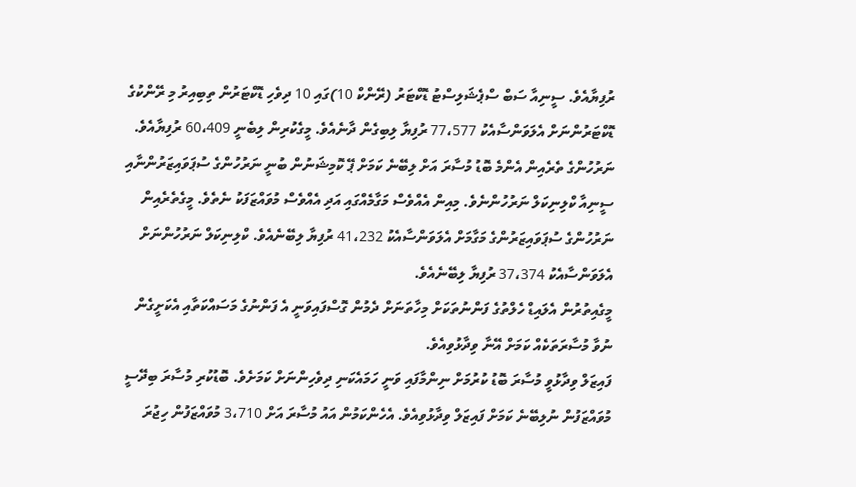ރުފިޔާއެވެ. ސީނިއާ ސަބް ސްޕެޝަލިސްޓު ޑޮކްޓަރު (ރޭންކް 10)ގައި 10 ދިވެހި ޑޮކްޓަރުން ތިބިއިރު މި ރޭންކުގެ ޑޮކްޓަރުންނަށް އެލަވަންސާއެކު 77،577 ރުފިޔާ ލިބިގެން ދާނެއެވެ. މީގެކުރިން ލިބެނީ 60،409 ރުފިޔާއެވެ.
ނަރުހުންގެ ތެރެއިން އެންމެ ބޮޑު މުސާރަ އަށް ލިބޭނެ ކަމަށް ޕޭ ކޮމިޝަނުން ބުނީ ނަރުހުންގެ ސުޕަވައިޒަރުންނާއި ސީނިއާ ކްލިނިކަލް ނަރުހުންނެވެ. މިއިން އެއްވެސް މަގާމެއްގައި އަދި އެއްވެސް މުވައްޒަފަކު ނެތެވެ. މީގެތެރެއިން ނަރުހުންގެ ސުޕަވައިޒަރުންގެ މަގާމަށް އެލަވަންސާއެކު 41،232 ރުފިޔާ ލިބޭނެއެވެ. ކްލިނިކަލް ނަރުހުންނަށް އެލަވަންސާއެކު 37،374 ރުފިޔާ ލިބޭނެއެވެ.
މީގެއިތުރުން އެލައިޑް ހެލްތުގެ ފަންނުތަކަށް މިހާތަނަށް ދެމުން ގޮސްފައިވަނީ އެ ފަންނުގެ މަސައްކަތާއި އެކަށީގެން ނުވާ މުސާރަތަކެއް ކަމަށް އޭނާ ވިދާޅުވިއެވެ.
ފައިޒަލް ވިދާޅުވީ މުސާރަ ބޮޑު ކުރުމަށް ނިންމާފައި ވަނީ ހަމައެކަނި ދިވެހިންނަށް ކަމަށެވެ. ބޮޑުކުރި މުސާރަ ބިދޭސީ މުވައްޒަފުން ނުލިބޭނެ ކަމަށް ފައިޒަލް ވިދާޅުވިއެވެ. އެހެންކަމުން އައު މުސާރަ އަށް 3،710 މުވައްޒަފުން ހިޖުރަ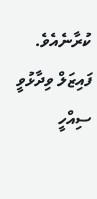ކުރާނެއެވެ.
ފައިޒަލް ވިދާޅުވީ ސިއްހީ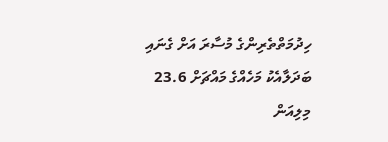ހިދުމަތްތެރިންގެ މުސާރަ އަށް ގެނައި ބަދަލާއެކު މަހެއްގެ މައްޗަށް 23.6 މިލިއަން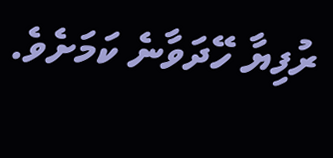ރުފިޔާ ހޭދަވާނެ ކަމަށެވެ.